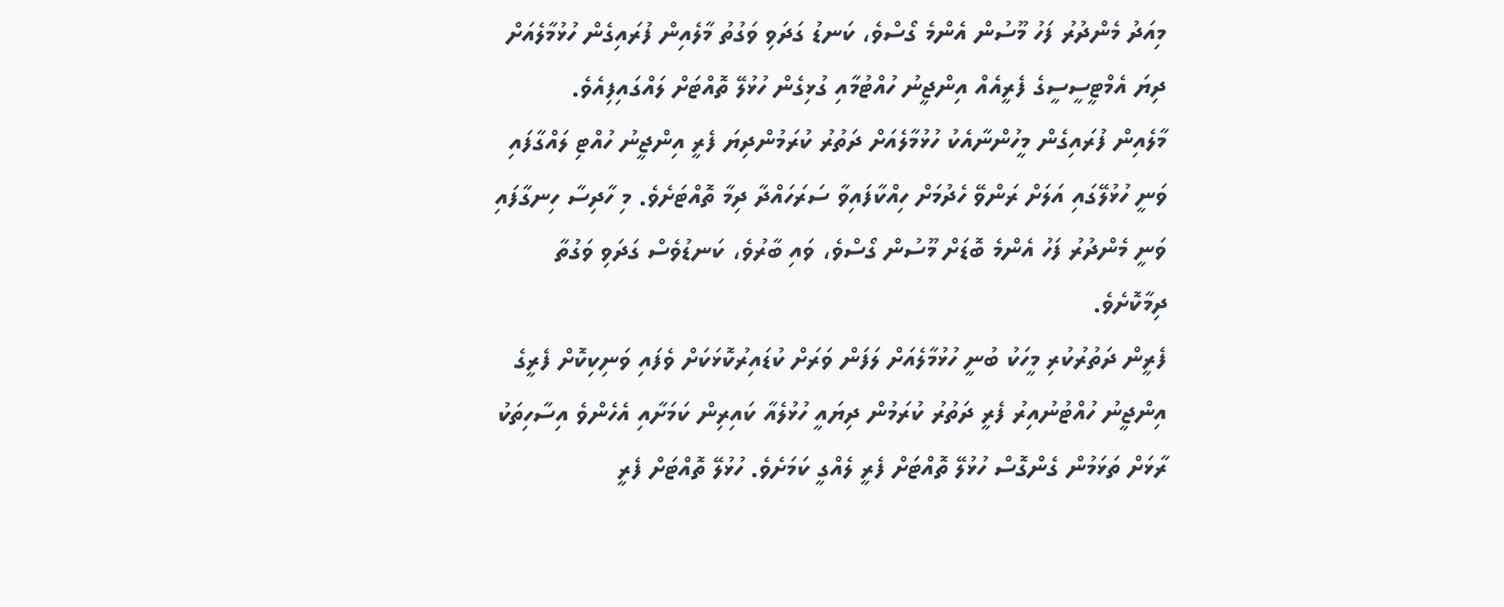މިއަދު މެންދުރު ފަހު މޫސުން އެންމެ ގޯސްވެ، ކަނޑު ގަދަވި ވަގުތު މާލެއިން ފުރައިގެން ހުޅުމާލެއަށް ދިޔަ އެމްޓީސީސީގެ ފެރީއެއް އިންޖީނު ހުއްޓުމާއި ގުޅިގެން ހުޅުލޭ ތޮއްޓަށް ލައްގައިފިއެވެ.
މާލެއިން ފުރައިގެން މީހުންނާއެކު ހުޅުމާލެއަށް ދަތުރު ކުރަމުންދިޔަ ފެރީ އިންޖީނު ހުއްޓި ލައްގާފައި ވަނީ ހުޅުލޭގައި އަލަށް ރަންވޭ ހެދުމަށް ހިއްކާފައިވާ ސަރަހައްދާ ދިމާ ތޮއްޓަށެވެ. މި ހާދިސާ ހިނގާފައި ވަނީ މެންދުރު ފަހު އެންމެ ބޮޑަށް މޫސުން ގޯސްވެ، ވައި ބާރުވެ، ކަނޑުވެސް ގަދަވި ވަގުތާ ދިމާކޮށެވެ.
ފެރީން ދަތުރުކުރި މީހަކު ބުނީ ހުޅުމާލެއަށް ލަފަން ވަރަށް ކުޑައިރުކޮޅަކަށް ވެފައި ވަނިކިކޮށް ފެރީގެ އިންޖީނު ހުއްޓުނުއިރު ފެރީ ދަތުރު ކުރަމުން ދިޔައީ ހުޅުލެއާ ކައިރިން ކަމަށާއި އެހެންވެ އިސާހިތަކު ރާޅަށް ތަޅަމުން ގެންގޮސް ހުޅުލޭ ތޮއްޓަށް ފެރީ ލެއްގީ ކަމަށެވެ. ހުޅުލޭ ތޮއްޓަށް ފެރީ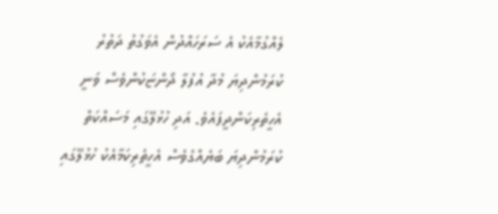ލެއްގުމާއެކު އެ ސަރަހައްދުން އެވަގުތު ދަތުރު ކުރަމުންދިޔަ މުދާ އުފުލާ ދޯންޏަކުންވެސް ވަނީ އެހީތެރިކަންދީފައެވެ. އަދި ހުޅުލޭގައި މަސައްކަތް ކުރަމުންދިޔަ ބަޔެއްގެވެސް އެހީތެރިކަމާއެކު ހުޅުލޭގައި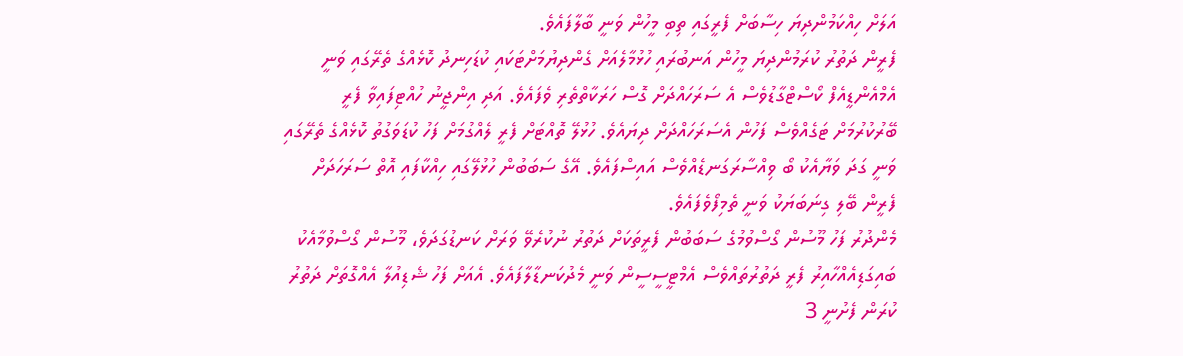އަލަށް ހިއްކަމުންދިޔަ ހިސާބަށް ފެރީގައި ތިބި މީހުން ވަނީ ބާލާފައެވެ.
ފެރީން ދަތުރު ކުރަމުންދިޔަ މީހުން އަނބުރައި ހުޅުމާލެއަށް ގެންދިޔުމަށްޓަކައި ކުޑަހިނދު ކޮޅެއްގެ ތެރޭގައި ވަނީ އެމްއެންޑީއެފް ކޯސްޓްގާޑުވެސް އެ ސަރަހައްދަށް ގޮސް ހަރަކާތްތެރި ވެފައެވެ. އަދި އިންޖީނު ހުއްޓިފައިވާ ފެރީ ބޭރުކުރުމަށް ޓަގެއްވެސް ފަހުން އެސަރަހައްދަށް ދިޔައެވެ. ހުޅުލޭ ތޮއްޓަށް ފެރީ ލެއްގުމަށް ފަހު ކުޑަވަގުތު ކޮޅެއްގެ ތެރޭގައި ވަނީ ގަދަ ވަޔާއެކު ބޯ ވިއްސާރަގަނޑެއްވެސް އައިސްފައެވެ. އޭގެ ސަބަބުން ހުޅުލޭގައި ހިއްކާފައި އޮތް ސަރަހަދަށް ފެރީން ބޭލި ގިނަބަޔަކު ވަނީ ތެމިފޯވެފައެވެ.
މެންދުރު ފަހު މޫސުން ގޯސްވުމުގެ ސަބަބުން ފެރީތަކަށް ދަތުރު ނުކުރެވޭ ވަރަށް ކަނޑުގަދަވެ، މޫސުން ގޯސްވުމާއެކު ބައިގަޑިއެއްހާއިރު ފެރީ ދަތުރުތައްވެސް އެމްޓީސީސީން ވަނީ މެދުކަނޑާލާފައެވެ. އެއަށް ފަހު ޝެޑިއުލާ އެއްގޮތަށް ދަތުރު ކުރަން ފެށުނީ 3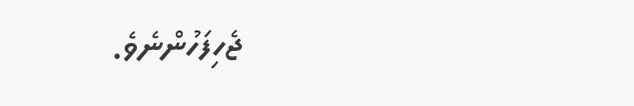ޖެހިފަހުންނެވެ.